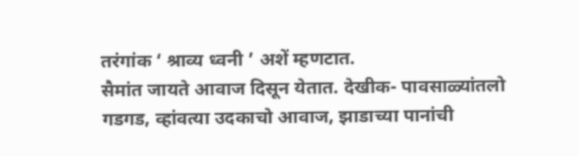तरंगांक ‘ श्राव्य ध्वनी ’ अशें म्हणटात.
सैमांत जायते आवाज दिसून येतात. देखीक- पावसाळ्यांतलो गडगड, व्हांवत्या उदकाचो आवाज, झाडाच्या पानांची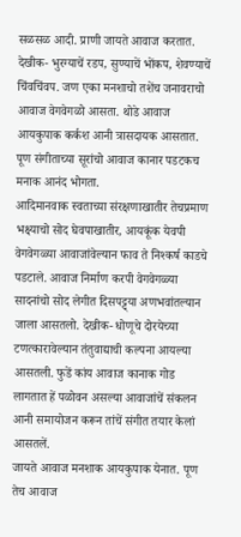सळसळ आदी. प्राणी जायते आवाज करतात. देखीक- भुरग्याचें रडप, सुण्याचें भोंकप, शेवण्याचें चिंवचिंवप. जण एका मनशाचो तशेंच जनावराचो आवाज वेगवेगळो आसता. थोडे आवाज आयकुपाक कर्कश आनी त्रासदायक आसतात. पूण संगीताच्या सूरांचो आवाज कानार पडटकच मनाक आनंद भोगता.
आदिमानवाक स्वताच्या संरक्षणाखातीर तेचप्रमाण भक्ष्याचो सोद घेवपाखातीर, आयकूंक येवपी वेगवेगळ्या आवाजांवेल्यान फाव ते निश्कर्ष काडचे पडटाले. आवाज निर्माण करपी वेगवेगळ्या सादनांचो सोद लेगीत दिसपट्ट्या अणभवांतल्यान जाला आसतलो. देखीक- धोणूचे दोरयेच्या टणत्कारावेल्यान तंतुवाद्याची कल्पना आयल्या आसतली. फुडें कांय आवाज कानाक गोड लागतात हें पळोवन असल्या आवाजांचें संकलन आनी समायोजन करून तांचें संगीत तयार केलां आसतलें.
जायते आवाज मनशाक आयकुपाक येनात. पूण तेच आवाज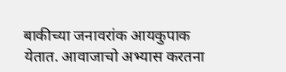बाकीच्या जनावरांक आयकुपाक येतात. आवाजाचो अभ्यास करतना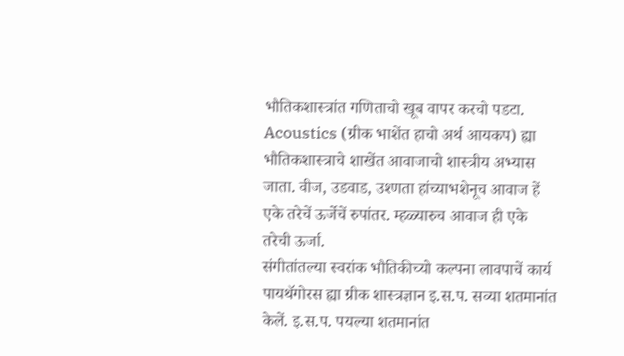भौतिकशास्त्रांत गणिताचो खूब वापर करचो पडटा. Acoustics (ग्रीक भाशेंत हाचो अर्थ आयकप) ह्या भौतिकशास्त्राचे शाखेंत आवाजाचो शास्त्रीय अभ्यास जाता. वीज, उडवाड, उश्णता हांच्याभशेनूच आवाज हें एके तरेचें ऊर्जेचें रुपांतर. म्हळ्यारुच आवाज ही एके तरेची ऊर्जा.
संगीतांतल्या स्वरांक भौतिकीच्यो कल्पना लावपाचें कार्य पायथॅगोरस ह्या ग्रीक शास्त्रज्ञान इ.स.प. सव्या शतमानांत केलें. इ.स.प. पयल्या शतमानांत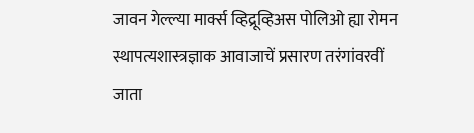जावन गेल्ल्या मार्क्स व्हिद्रूव्हिअस पोलिओ ह्या रोमन स्थापत्यशास्त्रज्ञाक आवाजाचें प्रसारण तरंगांवरवीं जाता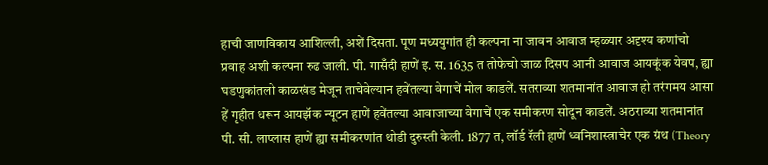हाची जाणविकाय आशिल्ली, अशें दिसता. पूण मध्ययुगांत ही कल्पना ना जावन आवाज म्हळ्यार अदृश्य कणांचो प्रवाह अशी कल्पना रुढ जाली. पी. गासँदी हाणें इ. स. 1635 त तोफेचो जाळ दिसप आनी आवाज आयकूंक येवप, ह्या घडणुकांतलो काळखंड मेजून ताचेवेल्यान हवेंतल्या वेगाचें मोल काडलें. सतराव्या शतमानांत आवाज हो तरंगमय आसा हें गृहीत धरून आयझॅक न्यूटन हाणें हवेंतल्या आवाजाच्या वेगाचें एक समीकरण सोदून काडलें. अठराव्या शतमानांत पी. सी. लाप्लास हाणें ह्या समीकरणांत थोडी दुरुस्ती केली. 1877 त, लॉर्ड रॅली हाणें ध्वनिशास्त्राचेर एक ग्रंथ (Theory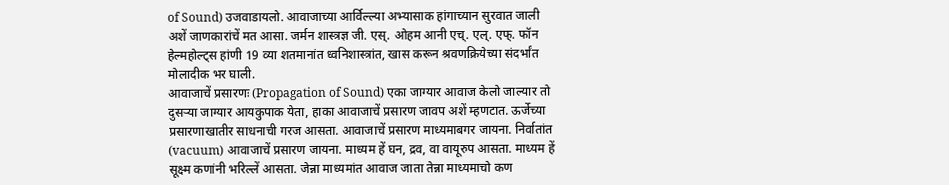of Sound) उजवाडायलो. आवाजाच्या आर्विल्ल्या अभ्यासाक हांगाच्यान सुरवात जाली अशें जाणकारांचें मत आसा. जर्मन शास्त्रज्ञ जी. एस्. ओहम आनी एच्. एल्. एफ्. फॉन हेल्महोल्ट्स हांणी 19 व्या शतमानांत ध्वनिशास्त्रांत, खास करून श्रवणक्रियेच्या संदर्भांत मोलादीक भर घाली.
आवाजाचें प्रसारणः (Propagation of Sound) एका जाग्यार आवाज केलो जाल्यार तो दुसऱ्या जाग्यार आयकुपाक येता, हाका आवाजाचें प्रसारण जावप अशें म्हणटात. ऊर्जेच्या प्रसारणाखातीर साधनाची गरज आसता. आवाजाचें प्रसारण माध्यमाबगर जायना. निर्वातांत (vacuum) आवाजाचें प्रसारण जायना. माध्यम हें घन, द्रव, वा वायूरुप आसता. माध्यम हें सूक्ष्म कणांनी भरिल्लें आसता. जेन्ना माध्यमांत आवाज जाता तेन्ना माध्यमाचो कण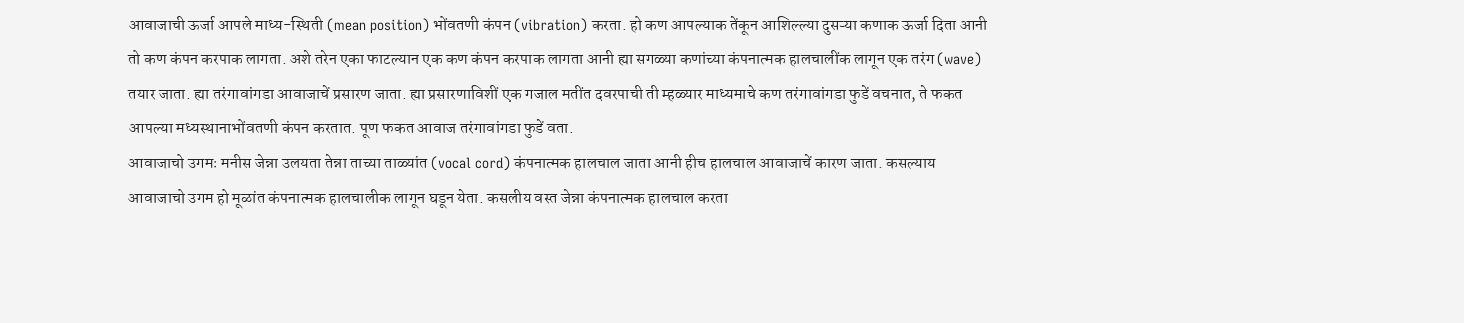आवाजाची ऊर्जा आपले माध्य-स्थिती (mean position) भोंवतणी कंपन (vibration) करता. हो कण आपल्याक तेंकून आशिल्ल्या दुसऱ्या कणाक ऊर्जा दिता आनी तो कण कंपन करपाक लागता. अशे तरेन एका फाटल्यान एक कण कंपन करपाक लागता आनी ह्या सगळ्या कणांच्या कंपनात्मक हालचालींक लागून एक तरंग (wave) तयार जाता. ह्या तरंगावांगडा आवाजाचें प्रसारण जाता. ह्या प्रसारणाविशीं एक गजाल मतींत दवरपाची ती म्हळ्यार माध्यमाचे कण तरंगावांगडा फुडें वचनात, ते फकत आपल्या मध्यस्थानाभोंवतणी कंपन करतात. पूण फकत आवाज तरंगावांगडा फुडें वता.
आवाजाचो उगमः मनीस जेन्ना उलयता तेन्ना ताच्या ताळ्यांत (vocal cord) कंपनात्मक हालचाल जाता आनी हीच हालचाल आवाजाचें कारण जाता. कसल्याय आवाजाचो उगम हो मूळांत कंपनात्मक हालचालीक लागून घडून येता. कसलीय वस्त जेन्ना कंपनात्मक हालचाल करता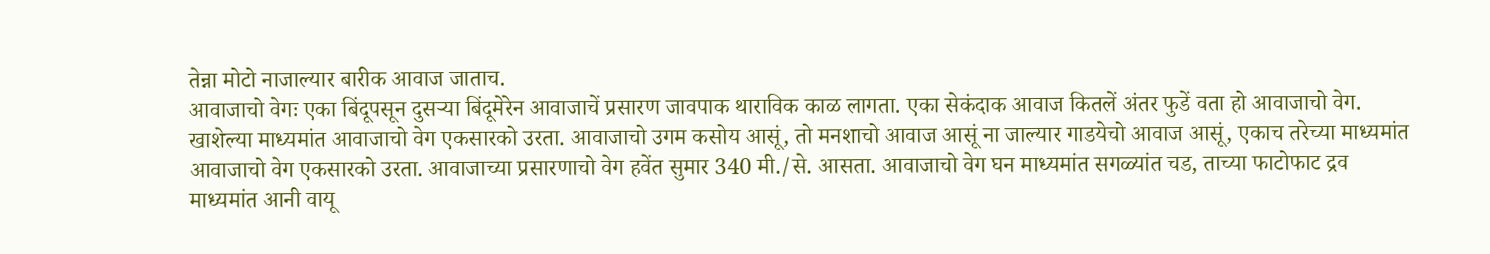तेन्ना मोटो नाजाल्यार बारीक आवाज जाताच.
आवाजाचो वेगः एका बिंदूपसून दुसऱ्या बिंदूमेरेन आवाजाचें प्रसारण जावपाक थाराविक काळ लागता. एका सेकंदाक आवाज कितलें अंतर फुडें वता हो आवाजाचो वेग. खाशेल्या माध्यमांत आवाजाचो वेग एकसारको उरता. आवाजाचो उगम कसोय आसूं, तो मनशाचो आवाज आसूं ना जाल्यार गाडयेचो आवाज आसूं, एकाच तरेच्या माध्यमांत आवाजाचो वेग एकसारको उरता. आवाजाच्या प्रसारणाचो वेग हवेंत सुमार 340 मी./से. आसता. आवाजाचो वेग घन माध्यमांत सगळ्यांत चड, ताच्या फाटोफाट द्रव माध्यमांत आनी वायू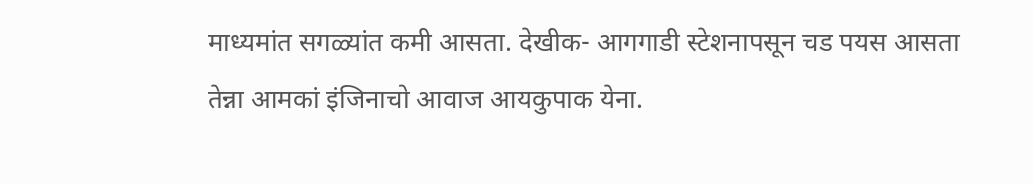माध्यमांत सगळ्यांत कमी आसता. देखीक- आगगाडी स्टेशनापसून चड पयस आसता तेन्ना आमकां इंजिनाचो आवाज आयकुपाक येना.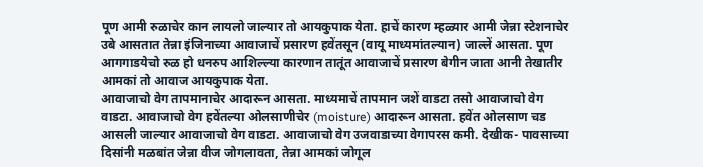पूण आमी रुळाचेर कान लायलो जाल्यार तो आयकुपाक येता. हाचें कारण म्हळ्यार आमी जेन्ना स्टेशनाचेर उबे आसतात तेन्ना इंजिनाच्या आवाजाचें प्रसारण हवेंतसून (वायू माध्यमांतल्यान) जाल्लें आसता. पूण आगगाडयेचो रुळ हो धनरुप आशिल्ल्या कारणान तातूंत आवाजाचें प्रसारण बेगीन जाता आनी तेखातीर आमकां तो आवाज आयकुपाक येता.
आवाजाचो वेग तापमानाचेर आदारून आसता. माध्यमाचें तापमान जशें वाडटा तसो आवाजाचो वेग वाडटा. आवाजाचो वेग हवेंतल्या ओलसाणीचेर (moisture) आदारून आसता. हवेंत ओलसाण चड आसली जाल्यार आवाजाचो वेग वाडटा. आवाजाचो वेग उजवाडाच्या वेगापरस कमी. देखीक- पावसाच्या दिसांनी मळबांत जेन्ना वीज जोगलावता, तेन्ना आमकां जोगूल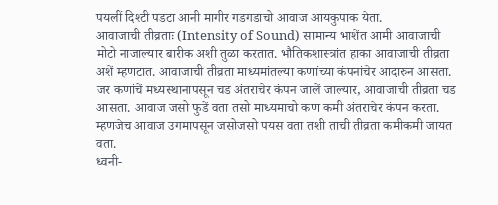पयलीं दिश्टी पडटा आनी मागीर गडगडाचो आवाज आयकुपाक येता.
आवाजाची तीव्रताः (Intensity of Sound) सामान्य भाशेंत आमी आवाजाची मोटो नाजाल्यार बारीक अशी तुळा करतात. भौतिकशास्त्रांत हाका आवाजाची तीव्रता अशें म्हणटात. आवाजाची तीव्रता माध्यमांतल्या कणांच्या कंपनांचेर आदारुन आसता. जर कणांचें मध्यस्थानापसून चड अंतराचेर कंपन जालें जाल्यार, आवाजाची तीव्रता चड आसता. आवाज जसो फुडें वता तसो माध्यमाचो कण कमी अंतराचेर कंपन करता. म्हणजेच आवाज उगमापसून जसोजसो पयस वता तशी ताची तीव्रता कमीकमी जायत वता.
ध्वनी-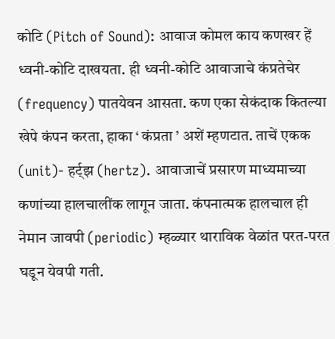कोटि (Pitch of Sound): आवाज कोमल काय कणखर हें ध्वनी-कोटि दाखयता. ही ध्वनी-कोटि आवाजाचे कंप्रतेचेर (frequency) पातयेवन आसता. कण एका सेकंदाक कितल्या खेपे कंपन करता, हाका ‘ कंप्रता ’ अशें म्हणटात. ताचें एकक (unit)- हर्ट्झ (hertz). आवाजाचें प्रसारण माध्यमाच्या कणांच्या हालचालींक लागून जाता. कंपनात्मक हालचाल ही नेमान जावपी (periodic) म्हळ्यार थाराविक वेळांत परत-परत घडून येवपी गती.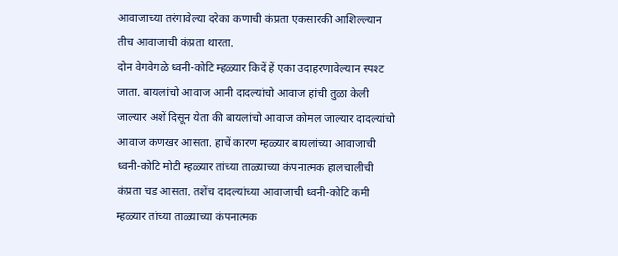आवाजाच्या तरंगावेल्या दरेका कणाची कंप्रता एकसारकी आशिल्ल्यान तीच आवाजाची कंप्रता थारता.
दोन वेगवेगळे ध्वनी-कोटि म्हळ्यार किदें हें एका उदाहरणावेल्यान स्पश्ट जाता. बायलांचो आवाज आनी दादल्यांचो आवाज हांची तुळा केली जाल्यार अशें दिसून येता की बायलांचो आवाज कोमल जाल्यार दादल्यांचो आवाज कणखर आसता. हाचें कारण म्हळ्यार बायलांच्या आवाजाची ध्वनी-कोटि मोटी म्हळ्यार तांच्या ताळ्याच्या कंपनात्मक हालचालीची कंप्रता चड आसता. तशेंच दादल्यांच्या आवाजाची ध्वनी-कोटि कमी म्हळ्यार तांच्या ताळ्याच्या कंपनात्मक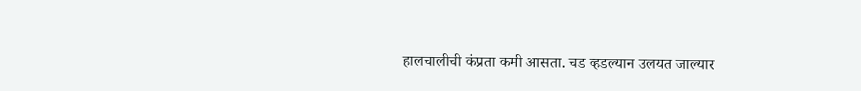हालचालीची कंप्रता कमी आसता. चड व्हडल्यान उलयत जाल्यार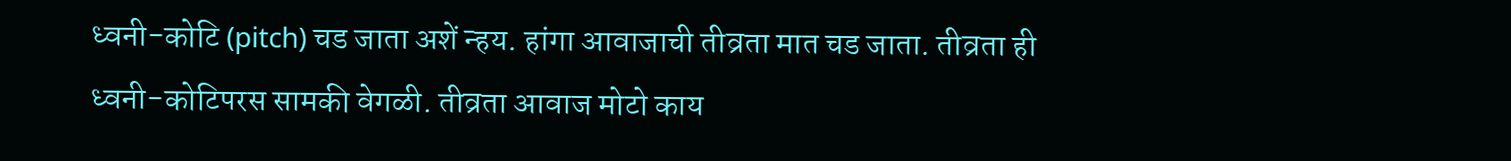ध्वनी-कोटि (pitch) चड जाता अशें न्हय. हांगा आवाजाची तीव्रता मात चड जाता. तीव्रता ही ध्वनी-कोटिपरस सामकी वेगळी. तीव्रता आवाज मोटो काय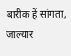बारीक हें सांगता, जाल्यार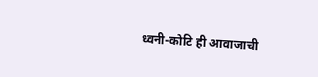ध्वनी-कोटि ही आवाजाची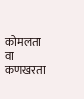कोमलता वा कणखरता